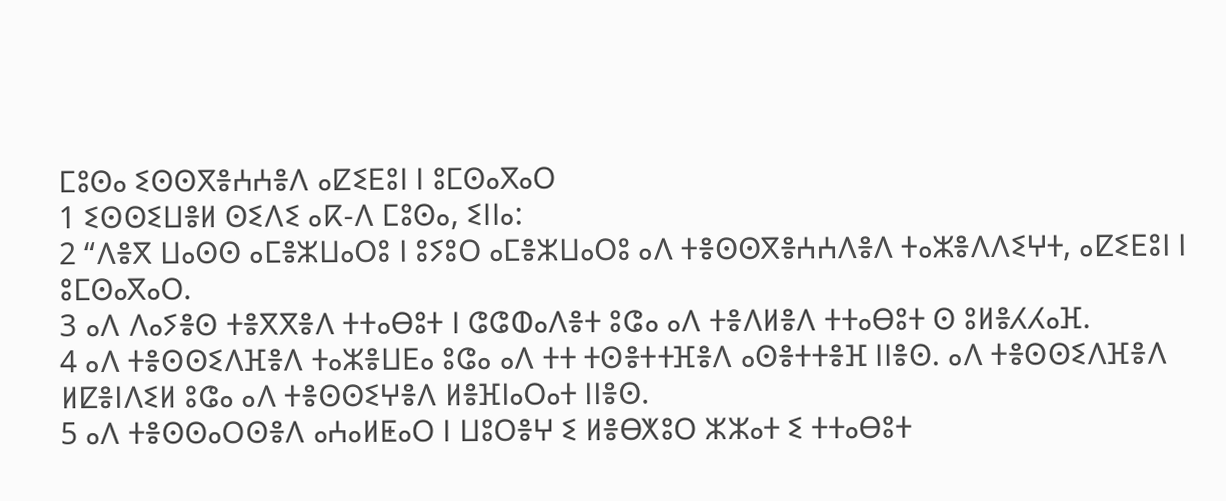ⵎⵓⵙⴰ ⵉⵙⵙⴳⴻⵄⵄⴻⴷ ⴰⵇⵉⴹⵓⵏ ⵏ ⵓⵎⵙⴰⴳⴰⵔ
1 ⵉⵙⵙⵉⵡⴻⵍ ⵙⵉⴷⵉ ⴰⴽ-ⴷ ⵎⵓⵙⴰ, ⵉⵏⵏⴰ:
2 “ⴷⴻⴳ ⵡⴰⵙⵙ ⴰⵎⴻⵣⵡⴰⵔⵓ ⵏ ⵓⵢⵓⵔ ⴰⵎⴻⵣⵡⴰⵔⵓ ⴰⴷ ⵜⴻⵙⵙⴳⴻⵄⵄⴷⴻⴷ ⵜⴰⵣⴻⴷⴷⵉⵖⵜ, ⴰⵇⵉⴹⵓⵏ ⵏ ⵓⵎⵙⴰⴳⴰⵔ.
3 ⴰⴷ ⴷⴰⵢⴻⵙ ⵜⴻⴳⴳⴻⴷ ⵜⵜⴰⴱⵓⵜ ⵏ ⵛⵛⵀⴰⴷⴻⵜ ⵓⵛⴰ ⴰⴷ ⵜⴻⴷⵍⴻⴷ ⵜⵜⴰⴱⵓⵜ ⵙ ⵓⵍⴻⵃⵃⴰⴼ.
4 ⴰⴷ ⵜⴻⵙⵙⵉⴷⴼⴻⴷ ⵜⴰⵣⴻⵡⴹⴰ ⵓⵛⴰ ⴰⴷ ⵜⵜ ⵜⵙⴻⵜⵜⴼⴻⴷ ⴰⵙⴻⵜⵜⴻⴼ ⵏⵏⴻⵙ. ⴰⴷ ⵜⴻⵙⵙⵉⴷⴼⴻⴷ ⵍⵇⴻⵏⴷⵉⵍ ⵓⵛⴰ ⴰⴷ ⵜⴻⵙⵙⵉⵖⴻⴷ ⵍⴻⴼⵏⴰⵔⴰⵜ ⵏⵏⴻⵙ.
5 ⴰⴷ ⵜⴻⵙⵙⴰⵔⵙⴻⴷ ⴰⵄⴰⵍⵟⴰⵔ ⵏ ⵡⵓⵔⴻⵖ ⵉ ⵍⴻⴱⵅⵓⵔ ⵣⵣⴰⵜ ⵉ ⵜⵜⴰⴱⵓⵜ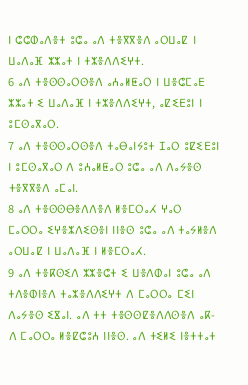ⵏ ⵛⵛⵀⴰⴷⴻⵜ ⵓⵛⴰ ⴰⴷ ⵜⴻⴳⴳⴻⴷ ⴰⵔⵡⴰⵇ ⵏ ⵡⴰⴷⴰⴼ ⵣⵣⴰⵜ ⵏ ⵜⵣⴻⴷⴷⵉⵖⵜ.
6 ⴰⴷ ⵜⴻⵙⵙⴰⵔⵙⴻⴷ ⴰⵄⴰⵍⵟⴰⵔ ⵏ ⵡⴻⵛⵎⴰⴹ ⵣⵣⴰⵜ ⵉ ⵡⴰⴷⴰⴼ ⵏ ⵜⵣⴻⴷⴷⵉⵖⵜ, ⴰⵇⵉⴹⵓⵏ ⵏ ⵓⵎⵙⴰⴳⴰⵔ.
7 ⴰⴷ ⵜⴻⵙⵙⴰⵔⵙⴻⴷ ⵜⴰⴱⴰⵏⵢⵓⵜ ⵊⴰⵔ ⵓⵇⵉⴹⵓⵏ ⵏ ⵓⵎⵙⴰⴳⴰⵔ ⴷ ⵓⵄⴰⵍⵟⴰⵔ ⵓⵛⴰ ⴰⴷ ⴷⴰⵢⴻⵙ ⵜⴻⴳⴳⴻⴷ ⴰⵎⴰⵏ.
8 ⴰⴷ ⵜⴻⵙⵙⴱⴻⴷⴷⴻⴷ ⵍⴻⵎⵔⴰⵃ ⵖⴰⵔ ⵎⴰⵔⵔⴰ ⵉⵖⴻⵣⴷⵉⵙⴻⵏ ⵏⵏⴻⵙ ⵓⵛⴰ ⴰⴷ ⵜⴰⵢⵍⴻⴷ ⴰⵔⵡⴰⵇ ⵏ ⵡⴰⴷⴰⴼ ⵏ ⵍⴻⵎⵔⴰⵃ.
9 ⴰⴷ ⵜⴻⴽⵙⵉⴷ ⵣⵣⴻⵛⵜ ⵉ ⵡⴻⴷⵀⴰⵏ ⵓⵛⴰ ⴰⴷ ⵜⴷⴻⵀⵏⴻⴷ ⵜⴰⵣⴻⴷⴷⵉⵖⵜ ⴷ ⵎⴰⵔⵔⴰ ⵎⵉⵏ ⴷⴰⵢⴻⵙ ⵉⴵⴰⵏ. ⴰⴷ ⵜⵜ ⵜⴻⵙⵙⵇⴻⴷⴷⵙⴻⴷ ⴰⴽ-ⴷ ⵎⴰⵔⵔⴰ ⵍⴻⵇⵛⵓⵄ ⵏⵏⴻⵙ. ⴰⴷ ⵜⵉⵍⵉ ⵏⴻⵜⵜⴰⵜ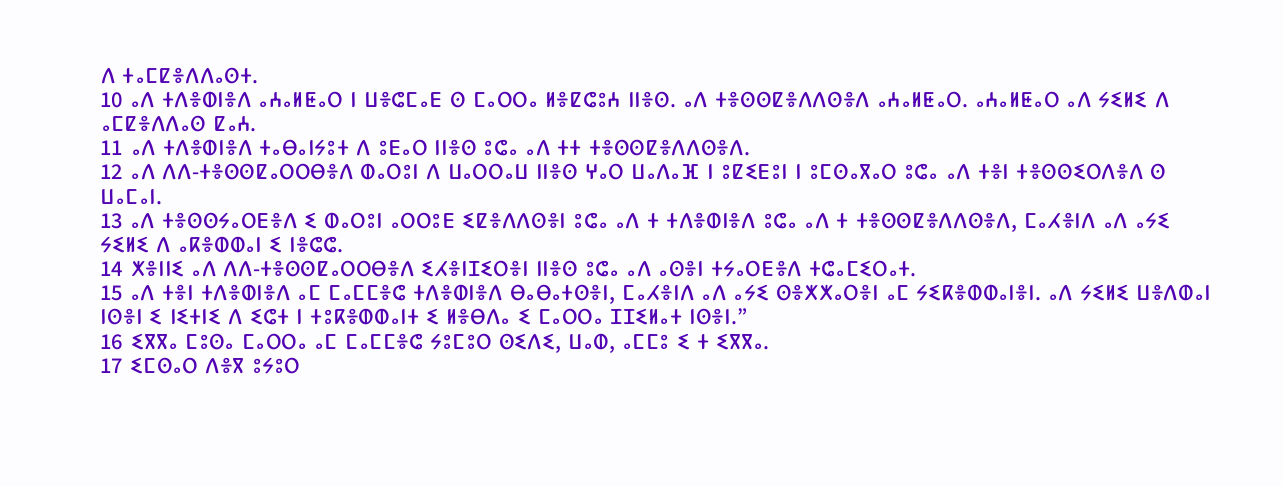ⴷ ⵜⴰⵎⵇⴻⴷⴷⴰⵙⵜ.
10 ⴰⴷ ⵜⴷⴻⵀⵏⴻⴷ ⴰⵄⴰⵍⵟⴰⵔ ⵏ ⵡⴻⵛⵎⴰⴹ ⵙ ⵎⴰⵔⵔⴰ ⵍⴻⵇⵛⵓⵄ ⵏⵏⴻⵙ. ⴰⴷ ⵜⴻⵙⵙⵇⴻⴷⴷⵙⴻⴷ ⴰⵄⴰⵍⵟⴰⵔ. ⴰⵄⴰⵍⵟⴰⵔ ⴰⴷ ⵢⵉⵍⵉ ⴷ ⴰⵎⵇⴻⴷⴷⴰⵙ ⵇⴰⵄ.
11 ⴰⴷ ⵜⴷⴻⵀⵏⴻⴷ ⵜⴰⴱⴰⵏⵢⵓⵜ ⴷ ⵓⴹⴰⵔ ⵏⵏⴻⵙ ⵓⵛⴰ ⴰⴷ ⵜⵜ ⵜⴻⵙⵙⵇⴻⴷⴷⵙⴻⴷ.
12 ⴰⴷ ⴷⴷ-ⵜⴻⵙⵙⵇⴰⵔⵔⴱⴻⴷ ⵀⴰⵔⵓⵏ ⴷ ⵡⴰⵔⵔⴰⵡ ⵏⵏⴻⵙ ⵖⴰⵔ ⵡⴰⴷⴰⴼ ⵏ ⵓⵇⵉⴹⵓⵏ ⵏ ⵓⵎⵙⴰⴳⴰⵔ ⵓⵛⴰ ⴰⴷ ⵜⴻⵏ ⵜⴻⵙⵙⵉⵔⴷⴻⴷ ⵙ ⵡⴰⵎⴰⵏ.
13 ⴰⴷ ⵜⴻⵙⵙⵢⴰⵔⴹⴻⴷ ⵉ ⵀⴰⵔⵓⵏ ⴰⵔⵔⵓⴹ ⵉⵇⴻⴷⴷⵙⴻⵏ ⵓⵛⴰ ⴰⴷ ⵜ ⵜⴷⴻⵀⵏⴻⴷ ⵓⵛⴰ ⴰⴷ ⵜ ⵜⴻⵙⵙⵇⴻⴷⴷⵙⴻⴷ, ⵎⴰⵃⴻⵏⴷ ⴰⴷ ⴰⵢⵉ ⵢⵉⵍⵉ ⴷ ⴰⴽⴻⵀⵀⴰⵏ ⵉ ⵏⴻⵛⵛ.
14 ⵅⴻⵏⵏⵉ ⴰⴷ ⴷⴷ-ⵜⴻⵙⵙⵇⴰⵔⵔⴱⴻⴷ ⵉⵃⴻⵏⵊⵉⵔⴻⵏ ⵏⵏⴻⵙ ⵓⵛⴰ ⴰⴷ ⴰⵙⴻⵏ ⵜⵢⴰⵔⴹⴻⴷ ⵜⵛⴰⵎⵉⵔⴰⵜ.
15 ⴰⴷ ⵜⴻⵏ ⵜⴷⴻⵀⵏⴻⴷ ⴰⵎ ⵎⴰⵎⵎⴻⵛ ⵜⴷⴻⵀⵏⴻⴷ ⴱⴰⴱⴰⵜⵙⴻⵏ, ⵎⴰⵃⴻⵏⴷ ⴰⴷ ⴰⵢⵉ ⵙⴻⵅⵅⴰⵔⴻⵏ ⴰⵎ ⵢⵉⴽⴻⵀⵀⴰⵏⴻⵏ. ⴰⴷ ⵢⵉⵍⵉ ⵡⴻⴷⵀⴰⵏ ⵏⵙⴻⵏ ⵉ ⵏⵉⵜⵏⵉ ⴷ ⵉⵛⵜ ⵏ ⵜⵓⴽⴻⵀⵀⴰⵏⵜ ⵉ ⵍⴻⴱⴷⴰ ⵉ ⵎⴰⵔⵔⴰ ⵊⵊⵉⵍⴰⵜ ⵏⵙⴻⵏ.”
16 ⵉⴳⴳⴰ ⵎⵓⵙⴰ ⵎⴰⵔⵔⴰ ⴰⵎ ⵎⴰⵎⵎⴻⵛ ⵢⵓⵎⵓⵔ ⵙⵉⴷⵉ, ⵡⴰⵀ, ⴰⵎⵎⵓ ⵉ ⵜ ⵉⴳⴳⴰ.
17 ⵉⵎⵙⴰⵔ ⴷⴻⴳ ⵓⵢⵓⵔ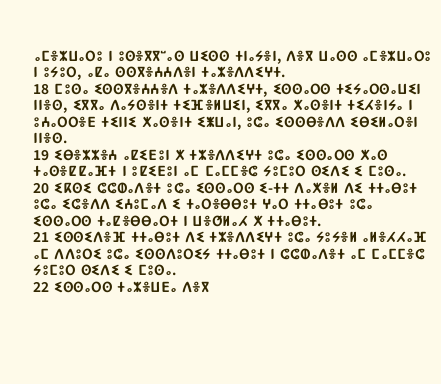ⴰⵎⴻⵣⵡⴰⵔⵓ ⵏ ⵓⵙⴻⴳⴳⵯⴰⵙ ⵡⵉⵙⵙ ⵜⵏⴰⵢⴻⵏ, ⴷⴻⴳ ⵡⴰⵙⵙ ⴰⵎⴻⵣⵡⴰⵔⵓ ⵏ ⵓⵢⵓⵔ, ⴰⵇⴰ ⵙⵙⴳⴻⵄⵄⴷⴻⵏ ⵜⴰⵣⴻⴷⴷⵉⵖⵜ.
18 ⵎⵓⵙⴰ ⵉⵙⵙⴳⴻⵄⵄⴻⴷ ⵜⴰⵣⴻⴷⴷⵉⵖⵜ, ⵉⵙⵙⴰⵔⵙ ⵜⵉⵢⴰⵔⵙⴰⵡⵉⵏ ⵏⵏⴻⵙ, ⵉⴳⴳⴰ ⴷⴰⵢⵙⴻⵏⵜ ⵜⵉⴼⴻⵍⵡⵉⵏ, ⵉⴳⴳⴰ ⵅⴰⵙⴻⵏⵜ ⵜⵉⵃⴻⵏⵢⴰ ⵏ ⵓⵄⴰⵔⵔⴻⴹ ⵜⵉⵏⵏⵉ ⵅⴰⵙⴻⵏⵜ ⵉⵥⵡⴰⵏ, ⵓⵛⴰ ⵉⵙⵙⴱⴻⴷⴷ ⵉⴱⵉⵍⴰⵔⴻⵏ ⵏⵏⴻⵙ.
19 ⵉⴱⴻⵣⵣⴻⵄ ⴰⵇⵉⴹⵓⵏ ⵅ ⵜⵣⴻⴷⴷⵉⵖⵜ ⵓⵛⴰ ⵉⵙⵙⴰⵔⵙ ⵅⴰⵙ ⵜⴰⵙⴻⵇⵇⴰⴼⵜ ⵏ ⵓⵇⵉⴹⵓⵏ ⴰⵎ ⵎⴰⵎⵎⴻⵛ ⵢⵓⵎⵓⵔ ⵙⵉⴷⵉ ⵉ ⵎⵓⵙⴰ.
20 ⵉⴽⵙⵉ ⵛⵛⵀⴰⴷⴻⵜ ⵓⵛⴰ ⵉⵙⵙⴰⵔⵙ ⵉ-ⵜⵜ ⴷⴰⵅⴻⵍ ⴷⵉ ⵜⵜⴰⴱⵓⵜ ⵓⵛⴰ ⵉⵛⴻⴷⴷ ⵉⵄⵓⵎⴰⴷ ⵉ ⵜⴰⵔⴻⴱⴱⵓⵜ ⵖⴰⵔ ⵜⵜⴰⴱⵓⵜ ⵓⵛⴰ ⵉⵙⵙⴰⵔⵙ ⵜⴰⵇⴻⴱⴱⴰⵔⵜ ⵏ ⵡⴻⵚⵍⴰⵃ ⵅ ⵜⵜⴰⴱⵓⵜ.
21 ⵉⵙⵙⵉⴷⴻⴼ ⵜⵜⴰⴱⵓⵜ ⴷⵉ ⵜⵣⴻⴷⴷⵉⵖⵜ ⵓⵛⴰ ⵢⵓⵢⴻⵍ ⴰⵍⴻⵃⵃⴰⴼ ⴰⵎ ⴷⴷⵓⵔⵉ ⵓⵛⴰ ⵉⵙⵙⴷⵓⵔⵉⵢ ⵜⵜⴰⴱⵓⵜ ⵏ ⵛⵛⵀⴰⴷⴻⵜ ⴰⵎ ⵎⴰⵎⵎⴻⵛ ⵢⵓⵎⵓⵔ ⵙⵉⴷⵉ ⵉ ⵎⵓⵙⴰ.
22 ⵉⵙⵙⴰⵔⵙ ⵜⴰⵣⴻⵡⴹⴰ ⴷⴻⴳ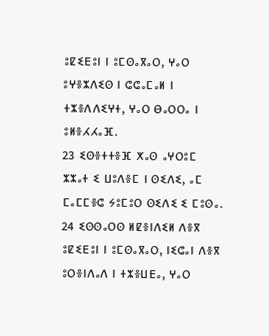ⵓⵇⵉⴹⵓⵏ ⵏ ⵓⵎⵙⴰⴳⴰⵔ, ⵖⴰⵔ ⵓⵖⴻⵣⴷⵉⵙ ⵏ ⵛⵛⴰⵎⴰⵍ ⵏ ⵜⵣⴻⴷⴷⵉⵖⵜ, ⵖⴰⵔ ⴱⴰⵔⵔⴰ ⵏ ⵓⵍⴻⵃⵃⴰⴼ.
23 ⵉⵙⴻⵜⵜⴻⴼ ⵅⴰⵙ ⴰⵖⵔⵓⵎ ⵣⵣⴰⵜ ⵉ ⵡⵓⴷⴻⵎ ⵏ ⵙⵉⴷⵉ, ⴰⵎ ⵎⴰⵎⵎⴻⵛ ⵢⵓⵎⵓⵔ ⵙⵉⴷⵉ ⵉ ⵎⵓⵙⴰ.
24 ⵉⵙⵙⴰⵔⵙ ⵍⵇⴻⵏⴷⵉⵍ ⴷⴻⴳ ⵓⵇⵉⴹⵓⵏ ⵏ ⵓⵎⵙⴰⴳⴰⵔ, ⵏⵉⵛⴰⵏ ⴷⴻⴳ ⵓⵔⴻⵏⴷⴰⴷ ⵏ ⵜⵣⴻⵡⴹⴰ, ⵖⴰⵔ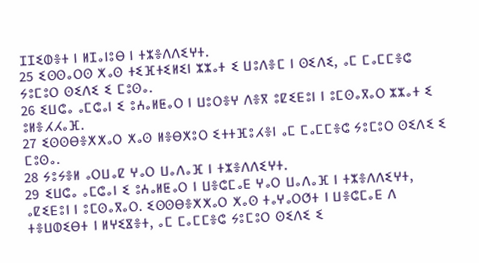ⵊⵊⵉⵀⴻⵜ ⵏ ⵍⵊⴰⵏⵓⴱ ⵏ ⵜⵣⴻⴷⴷⵉⵖⵜ.
25 ⵉⵙⵙⴰⵔⵙ ⵅⴰⵙ ⵜⵉⴼⵜⵉⵍⵉⵏ ⵣⵣⴰⵜ ⵉ ⵡⵓⴷⴻⵎ ⵏ ⵙⵉⴷⵉ, ⴰⵎ ⵎⴰⵎⵎⴻⵛ ⵢⵓⵎⵓⵔ ⵙⵉⴷⵉ ⵉ ⵎⵓⵙⴰ.
26 ⵉⵡⵛⴰ ⴰⵎⵛⴰⵏ ⵉ ⵓⵄⴰⵍⵟⴰⵔ ⵏ ⵡⵓⵔⴻⵖ ⴷⴻⴳ ⵓⵇⵉⴹⵓⵏ ⵏ ⵓⵎⵙⴰⴳⴰⵔ ⵣⵣⴰⵜ ⵉ ⵓⵍⴻⵃⵃⴰⴼ.
27 ⵉⵙⵙⴱⴻⵅⵅⴰⵔ ⵅⴰⵙ ⵍⴻⴱⵅⵓⵔ ⵉⵜⵜⴼⵓⵃⴻⵏ ⴰⵎ ⵎⴰⵎⵎⴻⵛ ⵢⵓⵎⵓⵔ ⵙⵉⴷⵉ ⵉ ⵎⵓⵙⴰ.
28 ⵢⵓⵢⴻⵍ ⴰⵔⵡⴰⵇ ⵖⴰⵔ ⵡⴰⴷⴰⴼ ⵏ ⵜⵣⴻⴷⴷⵉⵖⵜ.
29 ⵉⵡⵛⴰ ⴰⵎⵛⴰⵏ ⵉ ⵓⵄⴰⵍⵟⴰⵔ ⵏ ⵡⴻⵛⵎⴰⴹ ⵖⴰⵔ ⵡⴰⴷⴰⴼ ⵏ ⵜⵣⴻⴷⴷⵉⵖⵜ, ⴰⵇⵉⴹⵓⵏ ⵏ ⵓⵎⵙⴰⴳⴰⵔ. ⵉⵙⵙⴱⴻⵅⵅⴰⵔ ⵅⴰⵙ ⵜⴰⵖⴰⵔⵚⵜ ⵏ ⵡⴻⵛⵎⴰⴹ ⴷ ⵜⴻⵡⵀⵉⴱⵜ ⵏ ⵍⵖⵉⴵⴻⵜ, ⴰⵎ ⵎⴰⵎⵎⴻⵛ ⵢⵓⵎⵓⵔ ⵙⵉⴷⵉ ⵉ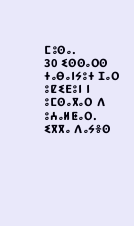ⵎⵓⵙⴰ.
30 ⵉⵙⵙⴰⵔⵙ ⵜⴰⴱⴰⵏⵢⵓⵜ ⵊⴰⵔ ⵓⵇⵉⴹⵓⵏ ⵏ ⵓⵎⵙⴰⴳⴰⵔ ⴷ ⵓⵄⴰⵍⵟⴰⵔ. ⵉⴳⴳⴰ ⴷⴰⵢⴻⵙ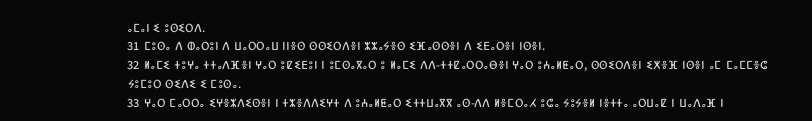ⴰⵎⴰⵏ ⵉ ⵓⵙⵉⵔⴷ.
31 ⵎⵓⵙⴰ ⴷ ⵀⴰⵔⵓⵏ ⴷ ⵡⴰⵔⵔⴰⵡ ⵏⵏⴻⵙ ⵙⵙⵉⵔⴷⴻⵏ ⵣⵣⴰⵢⴻⵙ ⵉⴼⴰⵙⵙⴻⵏ ⴷ ⵉⴹⴰⵔⴻⵏ ⵏⵙⴻⵏ.
32 ⵍⴰⵎⵉ ⵜⵓⵖⴰ ⵜⵜⴰⴷⴼⴻⵏ ⵖⴰⵔ ⵓⵇⵉⴹⵓⵏ ⵏ ⵓⵎⵙⴰⴳⴰⵔ ⵓ ⵍⴰⵎⵉ ⴷⴷ-ⵜⵜⵇⴰⵔⵔⴰⴱⴻⵏ ⵖⴰⵔ ⵓⵄⴰⵍⵟⴰⵔ, ⵙⵙⵉⵔⴷⴻⵏ ⵉⵅⴻⴼ ⵏⵙⴻⵏ ⴰⵎ ⵎⴰⵎⵎⴻⵛ ⵢⵓⵎⵓⵔ ⵙⵉⴷⵉ ⵉ ⵎⵓⵙⴰ.
33 ⵖⴰⵔ ⵎⴰⵔⵔⴰ ⵉⵖⴻⵣⴷⵉⵙⴻⵏ ⵏ ⵜⵣⴻⴷⴷⵉⵖⵜ ⴷ ⵓⵄⴰⵍⵟⴰⵔ ⵉⵜⵜⵡⴰⴳⴳ ⴰⵙ-ⴷⴷ ⵍⴻⵎⵔⴰⵃ ⵓⵛⴰ ⵢⵓⵢⴻⵍ ⵏⴻⵜⵜⴰ ⴰⵔⵡⴰⵇ ⵏ ⵡⴰⴷⴰⴼ ⵏ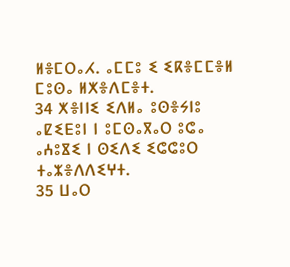ⵍⴻⵎⵔⴰⵃ. ⴰⵎⵎⵓ ⵉ ⵉⴽⴻⵎⵎⴻⵍ ⵎⵓⵙⴰ ⵍⵅⴻⴷⵎⴻⵜ.
34 ⵅⴻⵏⵏⵉ ⵉⴷⵍⴰ ⵓⵙⴻⵢⵏⵓ ⴰⵇⵉⴹⵓⵏ ⵏ ⵓⵎⵙⴰⴳⴰⵔ ⵓⵛⴰ ⴰⵄⵓⴵⵉ ⵏ ⵙⵉⴷⵉ ⵉⵛⵛⵓⵔ ⵜⴰⵣⴻⴷⴷⵉⵖⵜ.
35 ⵡⴰⵔ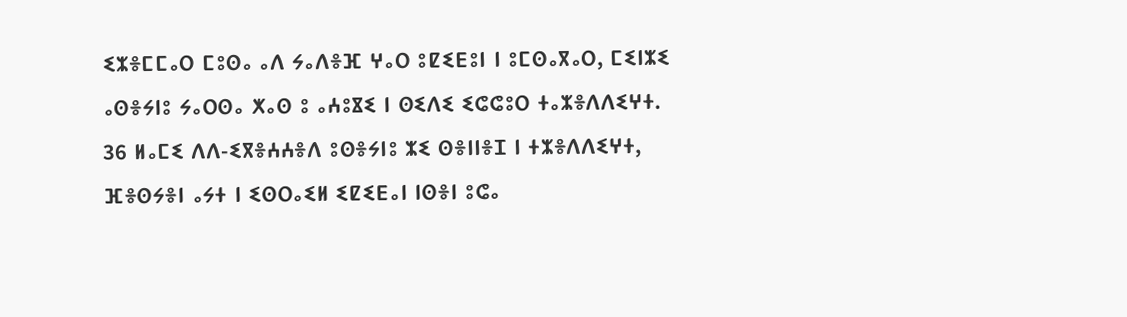ⵉⵣⴻⵎⵎⴰⵔ ⵎⵓⵙⴰ ⴰⴷ ⵢⴰⴷⴻⴼ ⵖⴰⵔ ⵓⵇⵉⴹⵓⵏ ⵏ ⵓⵎⵙⴰⴳⴰⵔ, ⵎⵉⵏⵣⵉ ⴰⵙⴻⵢⵏⵓ ⵢⴰⵔⵙⴰ ⵅⴰⵙ ⵓ ⴰⵄⵓⴵⵉ ⵏ ⵙⵉⴷⵉ ⵉⵛⵛⵓⵔ ⵜⴰⵣⴻⴷⴷⵉⵖⵜ.
36 ⵍⴰⵎⵉ ⴷⴷ-ⵉⴳⴻⵄⵄⴻⴷ ⵓⵙⴻⵢⵏⵓ ⵣⵉ ⵙⴻⵏⵏⴻⵊ ⵏ ⵜⵣⴻⴷⴷⵉⵖⵜ, ⴼⴻⵙⵢⴻⵏ ⴰⵢⵜ ⵏ ⵉⵙⵔⴰⵉⵍ ⵉⵇⵉⴹⴰⵏ ⵏⵙⴻⵏ ⵓⵛⴰ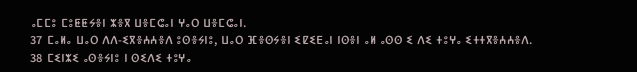ⴰⵎⵎⵓ ⵎⵓⵟⵟⵢⴻⵏ ⵣⴻⴳ ⵡⴻⵎⵛⴰⵏ ⵖⴰⵔ ⵡⴻⵎⵛⴰⵏ.
37 ⵎⴰⵍⴰ ⵡⴰⵔ ⴷⴷ-ⵉⴳⴻⵄⵄⴻⴷ ⵓⵙⴻⵢⵏⵓ, ⵡⴰⵔ ⴼⴻⵙⵢⴻⵏ ⵉⵇⵉⴹⴰⵏ ⵏⵙⴻⵏ ⴰⵍ ⴰⵙⵙ ⵉ ⴷⵉ ⵜⵓⵖⴰ ⵉⵜⵜⴳⴻⵄⵄⴻⴷ.
38 ⵎⵉⵏⵣⵉ ⴰⵙⴻⵢⵏⵓ ⵏ ⵙⵉⴷⵉ ⵜⵓⵖⴰ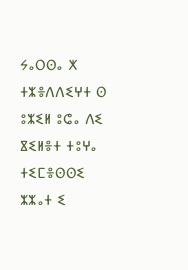ⵢⴰⵔⵙⴰ ⵅ ⵜⵣⴻⴷⴷⵉⵖⵜ ⵙ ⵓⵣⵉⵍ ⵓⵛⴰ ⴷⵉ ⴵⵉⵍⴻⵜ ⵜⵓⵖⴰ ⵜⵉⵎⴻⵙⵙⵉ ⵣⵣⴰⵜ ⵉ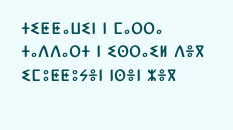ⵜⵉⵟⵟⴰⵡⵉⵏ ⵏ ⵎⴰⵔⵔⴰ ⵜⴰⴷⴷⴰⵔⵜ ⵏ ⵉⵙⵔⴰⵉⵍ ⴷⴻⴳ ⵉⵎⵓⵟⵟⵓⵢⴻⵏ ⵏⵙⴻⵏ ⵣⴻⴳ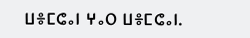ⵡⴻⵎⵛⴰⵏ ⵖⴰⵔ ⵡⴻⵎⵛⴰⵏ.